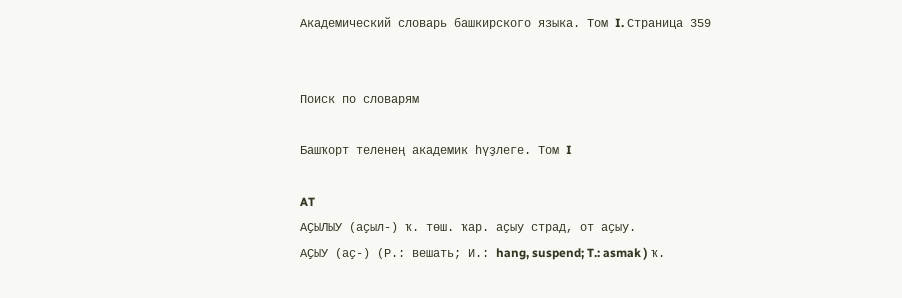Академический словарь башкирского языка. Том I. Страница 359


Поиск по словарям

Башҡорт теленең академик һүҙлеге. Том I

AT
АҪЫЛЫУ (аҫыл-) ҡ. төш. ҡар. аҫыу страд, от аҫыу.
АҪЫУ (аҫ-) (Р.: вешать; И.: hang, suspend; T.: asmak ) ҡ.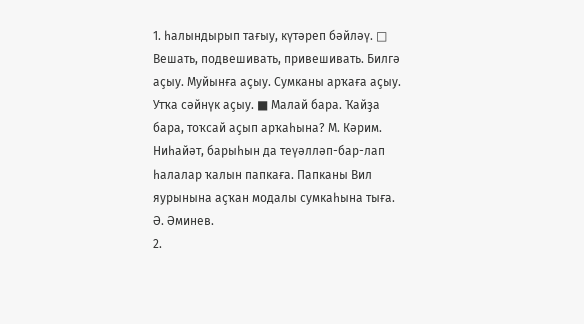1. һалындырып тағыу, күтәреп бәйләү. □ Вешать, подвешивать, привешивать. Билгә аҫыу. Муйынға аҫыу. Сумканы арҡаға аҫыу. Утҡа сәйнүк аҫыу. ■ Малай бара. Ҡайҙа бара, тоҡсай аҫып арҡаһына? М. Кәрим. Ниһайәт, барыһын да теүәлләп-бар-лап һалалар ҡалын папкаға. Папканы Вил яурынына аҫҡан модалы сумкаһына тыға. Ә. Әминев.
2.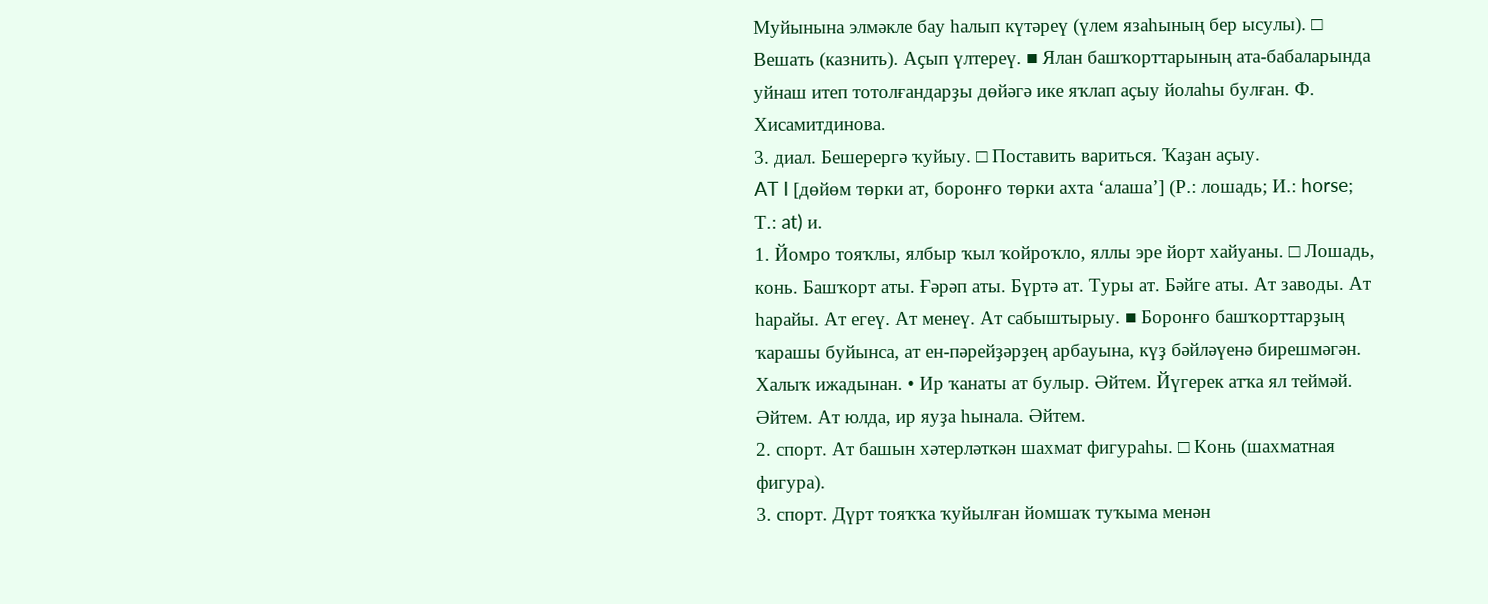Муйынына элмәкле бау һалып күтәреү (үлем язаһының бер ысулы). □ Вешать (казнить). Аҫып үлтереү. ■ Ялан башҡорттарының ата-бабаларында уйнаш итеп тотолғандарҙы дөйәгә ике яҡлап аҫыу йолаһы булған. Ф. Хисамитдинова.
3. диал. Бешерергә ҡуйыу. □ Поставить вариться. Ҡаҙан аҫыу.
AT I [дөйөм төрки ат, боронғо төрки ахта ‘алаша’] (Р.: лошадь; И.: horse; Т.: at) и.
1. Йомро тояҡлы, ялбыр ҡыл ҡойроҡло, яллы эре йорт хайуаны. □ Лошадь, конь. Башҡорт аты. Ғәрәп аты. Бүртә ат. Туры ат. Бәйге аты. Ат заводы. Ат һарайы. Ат егеү. Ат менеү. Ат сабыштырыу. ■ Боронғо башҡорттарҙың ҡарашы буйынса, ат ен-пәрейҙәрҙең арбауына, күҙ бәйләүенә бирешмәгән. Халыҡ ижадынан. • Ир ҡанаты ат булыр. Әйтем. Йүгерек атҡа ял теймәй. Әйтем. Ат юлда, ир яуҙа һынала. Әйтем.
2. спорт. Ат башын хәтерләткән шахмат фигураһы. □ Конь (шахматная фигура).
3. спорт. Дүрт тояҡҡа ҡуйылған йомшаҡ туҡыма менән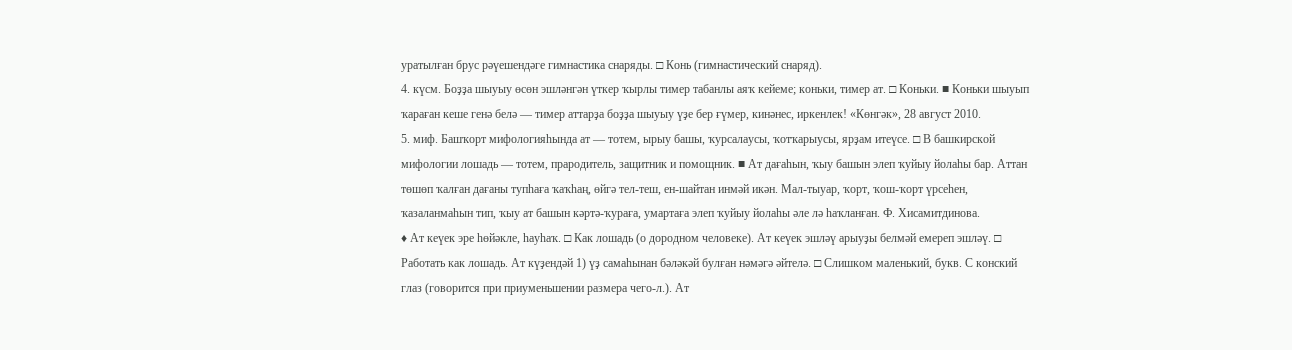уратылған брус рәүешендәге гимнастика снаряды. □ Конь (гимнастический снаряд).
4. күсм. Боҙҙа шыуыу өсөн эшләнгән үткер ҡырлы тимер табанлы аяҡ кейеме; коньки, тимер ат. □ Коньки. ■ Коньки шыуып ҡараған кеше генә белә — тимер аттарҙа боҙҙа шыуыу үҙе бер ғүмер, кинәнес, иркенлек! «Көнгәк», 28 август 2010.
5. миф. Башҡорт мифологияһында ат — тотем, ырыу башы, ҡурсалаусы, ҡотҡарыусы, ярҙам итеүсе. □ В башкирской мифологии лошадь — тотем, прародитель, защитник и помощник. ■ Ат дағаһын, ҡыу башын элеп ҡуйыу йолаһы бар. Аттан төшөп ҡалған дағаны тупһаға ҡаҡһаң, өйгә тел-теш, ен-шайтан инмәй икән. Мал-тыуар, ҡорт, ҡош-ҡорт үрсеһен, ҡазаланмаһын тип, ҡыу ат башын кәртә-ҡураға, умартаға элеп ҡуйыу йолаһы әле лә һаҡланған. Ф. Хисамитдинова.
♦ Ат кеүек эре һөйәкле, һауһаҡ. □ Как лошадь (о дородном человеке). Ат кеүек эшләү арыуҙы белмәй емереп эшләү. □ Работать как лошадь. Ат күҙендәй 1) үҙ самаһынан бәләкәй булған нәмәгә әйтелә. □ Слишком маленький, букв. С конский глаз (говорится при приуменьшении размера чего-л.). Ат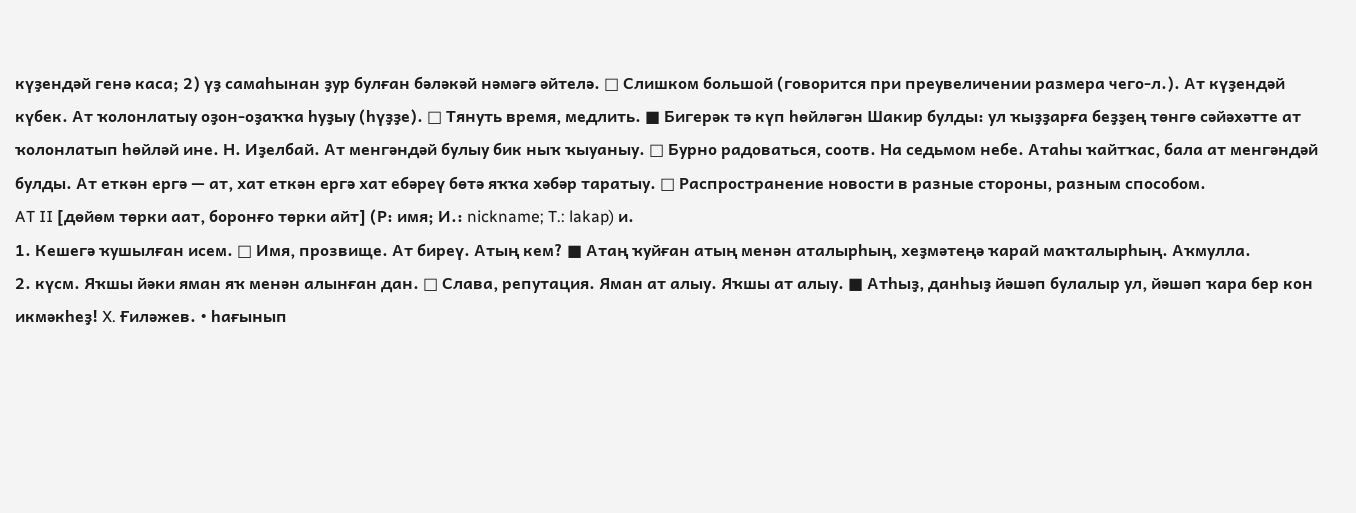күҙендәй генә каса; 2) үҙ самаһынан ҙур булған бәләкәй нәмәгә әйтелә. □ Слишком большой (говорится при преувеличении размера чего-л.). Ат күҙендәй күбек. Ат ҡолонлатыу оҙон-оҙаҡҡа һуҙыу (һүҙҙе). □ Тянуть время, медлить. ■ Бигерәк тә күп һөйләгән Шакир булды: ул ҡыҙҙарға беҙҙең төнгө сәйәхәтте ат ҡолонлатып һөйләй ине. Н. Иҙелбай. Ат менгәндәй булыу бик ныҡ ҡыуаныу. □ Бурно радоваться, соотв. На седьмом небе. Атаһы ҡайтҡас, бала ат менгәндәй булды. Ат еткән ергә — ат, хат еткән ергә хат ебәреү бөтә яҡҡа хәбәр таратыу. □ Распространение новости в разные стороны, разным способом.
AT II [дөйөм төрки аат, боронғо төрки айт] (Р: имя; И.: nickname; T.: lakap) и.
1. Кешегә ҡушылған исем. □ Имя, прозвище. Ат биреү. Атың кем? ■ Атаң ҡуйған атың менән аталырһың, хеҙмәтеңә ҡарай маҡталырһың. Аҡмулла.
2. күсм. Яҡшы йәки яман яҡ менән алынған дан. □ Слава, репутация. Яман ат алыу. Яҡшы ат алыу. ■ Атһыҙ, данһыҙ йәшәп булалыр ул, йәшәп ҡара бер кон икмәкһеҙ! X. Ғиләжев. • һағынып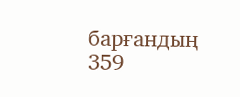барғандың
359